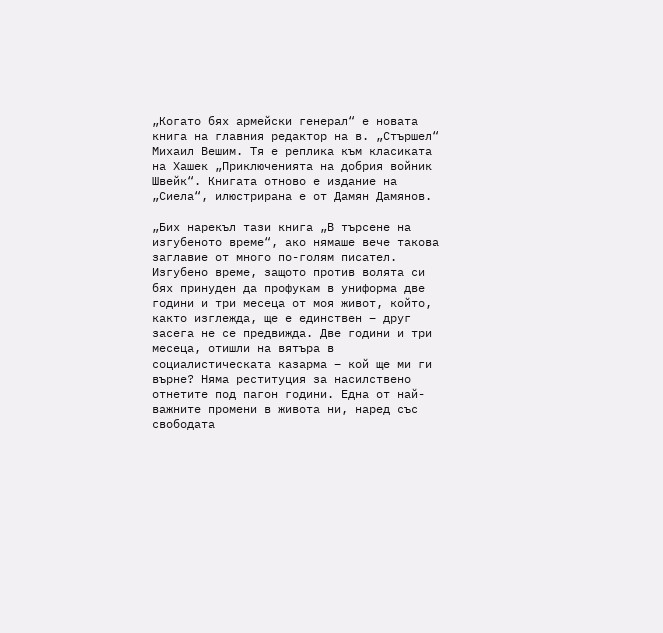„Когато бях армейски генерал“ е новата книга на главния редактор на в. „Стършел“ Михаил Вешим. Тя е реплика към класиката на Хашек „Приключенията на добрия войник Швейк“. Книгата отново е издание на „Сиела“, илюстрирана е от Дамян Дамянов.

„Бих нарекъл тази книга „В търсене на изгубеното време“, ако нямаше вече такова заглавие от много по-голям писател. Изгубено време, защото против волята си бях принуден да профукам в униформа две години и три месеца от моя живот, който, както изглежда, ще е единствен – друг засега не се предвижда. Две години и три месеца, отишли на вятъра в социалистическата казарма – кой ще ми ги върне? Няма реституция за насилствено отнетите под пагон години. Една от най-важните промени в живота ни, наред със свободата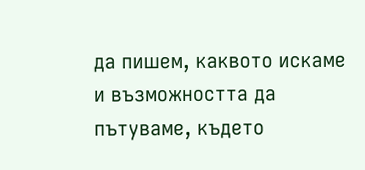да пишем, каквото искаме и възможността да пътуваме, където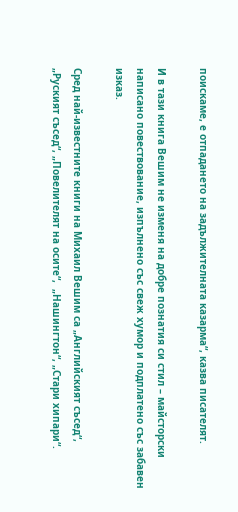поискаме, е отпадането на задължителната казарма“, казва писателят.

И в тази книга Вешим не изменя на добре познатия си стил – майсторски написано повествование, изпълнено със свеж хумор и подплатено със забавен изказ.

Сред най-известните книги на Михаил Вешим са „Английският съсед“, „Руският съсед“, „Повелителят на осите“,  „Нашингтон“, „Стари хипари“.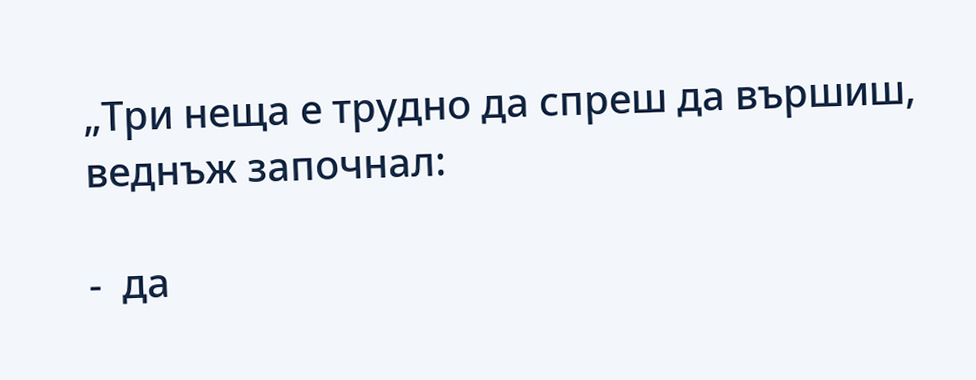„Три неща е трудно да спреш да вършиш, веднъж започнал:

-  да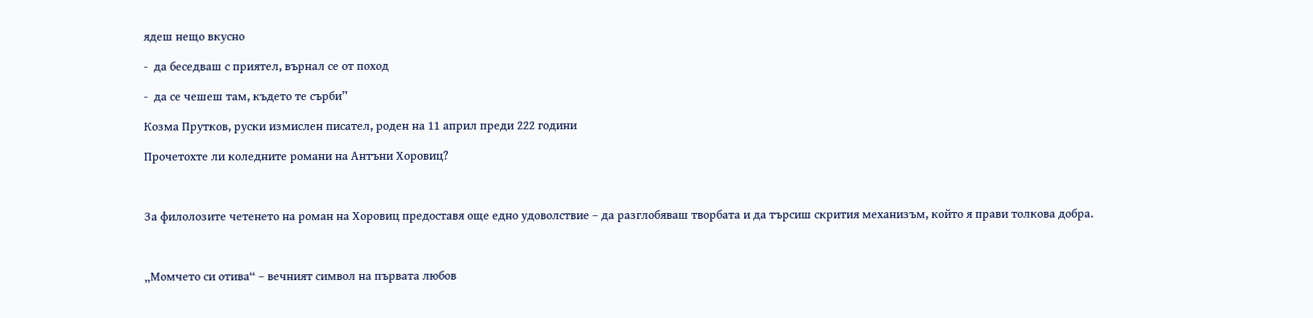ядеш нещо вкусно

-  да беседваш с приятел, върнал се от поход

-  да се чешеш там, където те сърби”

Козма Прутков, руски измислен писател, роден на 11 април преди 222 години

Прочетохте ли коледните романи на Антъни Хоровиц?



За филолозите четенето на роман на Хоровиц предоставя още едно удоволствие – да разглобяваш творбата и да търсиш скрития механизъм, който я прави толкова добра.



„Момчето си отива“ – вечният символ на първата любов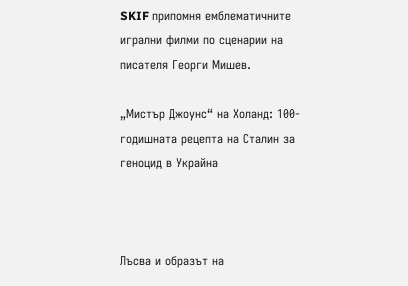SKIF припомня емблематичните игрални филми по сценарии на писателя Георги Мишев.

„Мистър Джоунс“ на Холанд: 100-годишната рецепта на Сталин за геноцид в Украйна



Лъсва и образът на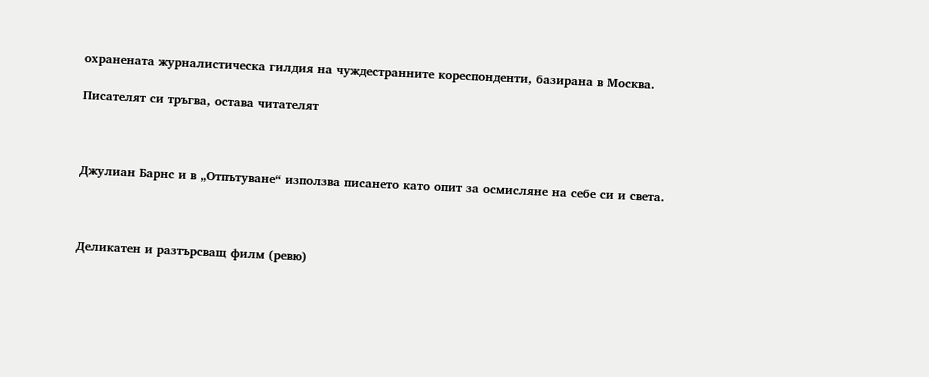охранената журналистическа гилдия на чуждестранните кореспонденти, базирана в Москва.

Писателят си тръгва, остава читателят



Джулиан Барнс и в „Отпътуване“ използва писането като опит за осмисляне на себе си и света.



Деликатен и разтърсващ филм (ревю)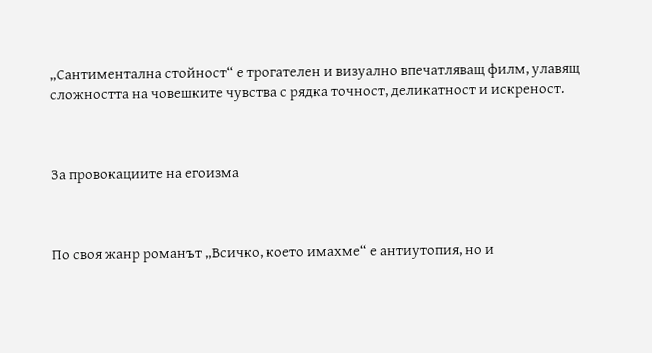„Сантиментална стойност“ е трогателен и визуално впечатляващ филм, улавящ сложността на човешките чувства с рядка точност, деликатност и искреност.



За провокациите на егоизма



По своя жанр романът „Всичко, което имахме“ е антиутопия, но и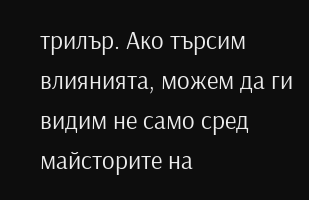трилър. Ако търсим влиянията, можем да ги видим не само сред майсторите на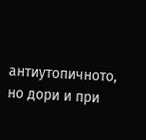антиутопичното, но дори и при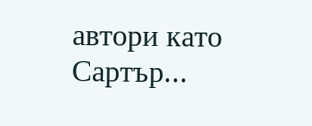автори като Сартър...